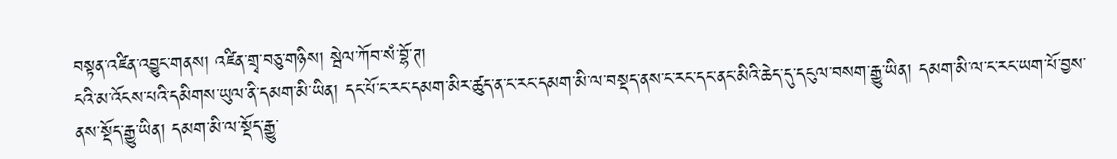བསྟན་འཛིན་འབྱུང་གནས། འཛིན་གྲྭ་བཅུ་གཉིས། སྦེལ་ཀོབ་སཾ་བྷོ་ཊ།
ངའི་མ་འོངས་པའི་དམིགས་ཡུལ་ནི་དམག་མི་ཡིན། དང་པོ་ང་རང་དམག་མིར་ཚུད་ན་ང་རང་དམག་མི་ལ་བསྡད་ནས་ང་རང་དང་ནང་མིའི་ཆེད་དུ་དངུལ་བསག་རྒྱུ་ཡིན། དམག་མི་ལ་ང་རང་ཡག་པོ་བྱས་ནས་སྡོད་རྒྱུ་ཡིན། དམག་མི་ལ་སྡོད་རྒྱུ་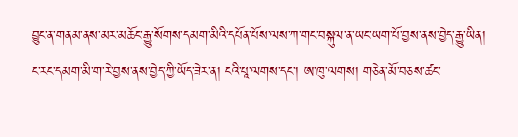བྱུང་ན་གནམ་ནས་མར་མཆོང་རྒྱུ་སོགས་དམག་མིའི་དཔོན་པོས་ལས་ཀ་གང་བསྐུལ་ན་ཡང་ཡག་པོ་བྱས་ནས་བྱེད་རྒྱུ་ཡིན།
ང་རང་དམག་མི་ག་རེ་བྱས་ནས་བྱེད་ཀྱི་ཡོད་ཟེར་ན། ངའི་པཱ་ལགས་དང་། ཨ་ཁུ་ལགས། གཅེན་མོ་བཅས་ཚང་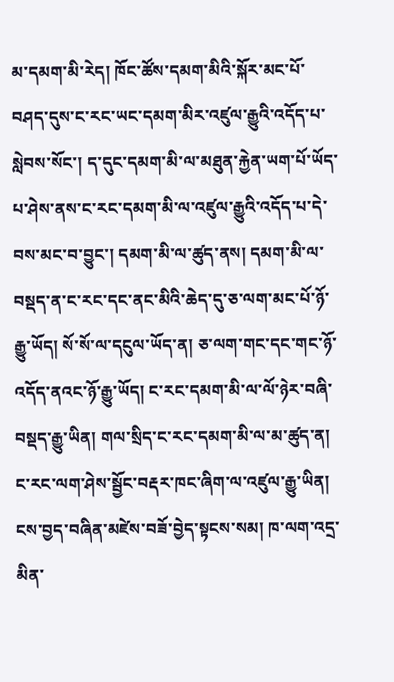མ་དམག་མི་རེད། ཁོང་ཚོས་དམག་མིའི་སྐོར་མང་པོ་བཤད་དུས་ང་རང་ཡང་དམག་མིར་འཛུལ་རྒྱུའི་འདོད་པ་སླེབས་སོང་། ད་དུང་དམག་མི་ལ་མཐུན་རྐྱེན་ཡག་པོ་ཡོད་པ་ཤེས་ནས་ང་རང་དམག་མི་ལ་འཛུལ་རྒྱུའི་འདོད་པ་དེ་བས་མང་བ་བྱུང་། དམག་མི་ལ་ཚུད་ནས། དམག་མི་ལ་བསྡད་ན་ང་རང་དང་ནང་མིའི་ཆེད་དུ་ཅ་ལག་མང་པོ་ཉོ་རྒྱུ་ཡོད། སོ་སོ་ལ་དངུལ་ཡོད་ན། ཅ་ལག་གང་དང་གང་ཉོ་འདོད་ནའང་ཉོ་རྒྱུ་ཡོད། ང་རང་དམག་མི་ལ་ལོ་ཉེར་བཞི་བསྡད་རྒྱུ་ཡིན། གལ་སྲིད་ང་རང་དམག་མི་ལ་མ་ཚུད་ན། ང་རང་ལག་ཤེས་སྦྱོང་བརྡར་ཁང་ཞིག་ལ་འཛུལ་རྒྱུ་ཡིན། ངས་བྱད་བཞིན་མཛེས་བཟོ་བྱེད་སྟངས་སམ། ཁ་ལག་འདྲ་མིན་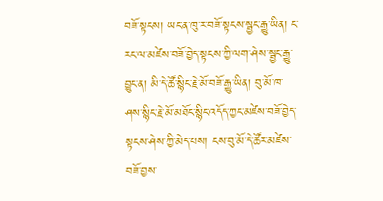བཟོ་སྟངས། ཡང་ན་ཁུ་ར་བཟོ་སྟངས་སྦྱང་རྒྱུ་ཡིན། ང་རང་ལ་མཛེས་བཟོ་བྱེད་སྟངས་ཀྱི་ལག་ཤེས་སྦྱང་རྒྱུ་བྱུང་ན། མི་དེ་ཚོ་སྙིང་རྗེ་མོ་བཟོ་རྒྱུ་ཡིན། བུ་མོ་ཁ་ཤས་སྙིང་རྗེ་མོ་མཐོང་སྙིང་འདོད་ཀྱང་མཛེས་བཟོ་བྱེད་སྟངས་ཤེས་ཀྱི་མེད་པས། ངས་བུ་མོ་དེ་ཚོར་མཛེས་བཟོ་བྱས་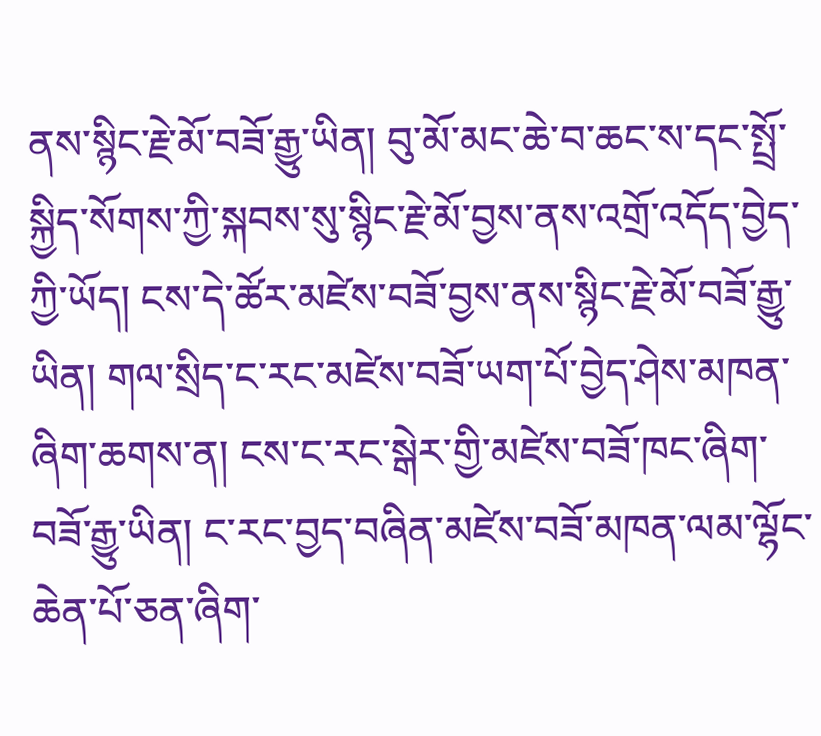ནས་སྙིང་རྗེ་མོ་བཟོ་རྒྱུ་ཡིན། བུ་མོ་མང་ཆེ་བ་ཆང་ས་དང་སྤྲོ་སྐྱིད་སོགས་ཀྱི་སྐབས་སུ་སྙིང་རྗེ་མོ་བྱས་ནས་འགྲོ་འདོད་བྱེད་ཀྱི་ཡོད། ངས་དེ་ཚོར་མཛེས་བཟོ་བྱས་ནས་སྙིང་རྗེ་མོ་བཟོ་རྒྱུ་ཡིན། གལ་སྲིད་ང་རང་མཛེས་བཟོ་ཡག་པོ་བྱེད་ཤེས་མཁན་ཞིག་ཆགས་ན། ངས་ང་རང་སྒེར་གྱི་མཛེས་བཟོ་ཁང་ཞིག་བཟོ་རྒྱུ་ཡིན། ང་རང་བྱད་བཞིན་མཛེས་བཟོ་མཁན་ལམ་ལྷོང་ཆེན་པོ་ཅན་ཞིག་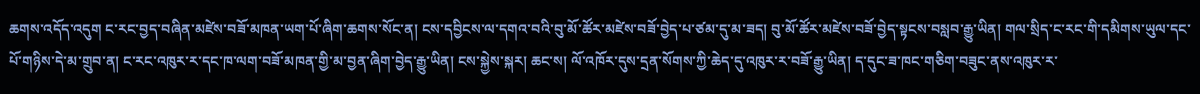ཆགས་འདོད་འདུག ང་རང་བྱད་བཞིན་མཛེས་བཟོ་མཁན་ཡག་པོ་ཞིག་ཆགས་སོང་ན། ངས་དབྱིངས་ལ་དགའ་བའི་བུ་མོ་ཚོར་མཛེས་བཟོ་བྱེད་པ་ཙམ་དུ་མ་ཟད། བུ་མོ་ཚོར་མཛེས་བཟོ་བྱེད་སྟངས་བསླབ་རྒྱུ་ཡིན། གལ་སྲིད་ང་རང་གི་དམིགས་ཡུལ་དང་པོ་གཉིས་དེ་མ་གྲུབ་ན། ང་རང་འཁུར་ར་དང་ཁ་ལག་བཟོ་མཁན་གྱི་མ་བྱན་ཞིག་བྱེད་རྒྱུ་ཡིན། ངས་སྐྱེས་སྐར། ཆང་ས། ལོ་འཁོར་དུས་དྲན་སོགས་ཀྱི་ཆེད་དུ་འཁུར་ར་བཟོ་རྒྱུ་ཡིན། ད་དུང་ཟ་ཁང་གཅིག་བཟུང་ནས་འཁུར་ར་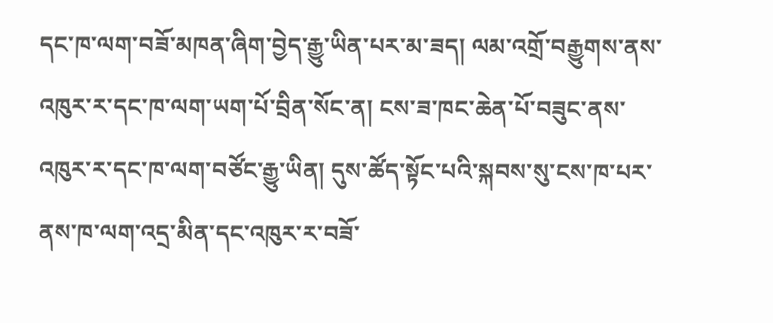དང་ཁ་ལག་བཟོ་མཁན་ཞིག་བྱེད་རྒྱུ་ཡིན་པར་མ་ཟད། ལམ་འགྲོ་བརྒྱུགས་ནས་འཁུར་ར་དང་ཁ་ལག་ཡག་པོ་བྲིན་སོང་ན། ངས་ཟ་ཁང་ཆེན་པོ་བཟུང་ནས་འཁུར་ར་དང་ཁ་ལག་བཙོང་རྒྱུ་ཡིན། དུས་ཚོད་སྟོང་པའི་སྐབས་སུ་ངས་ཁ་པར་ནས་ཁ་ལག་འདྲ་མིན་དང་འཁུར་ར་བཟོ་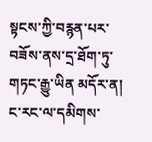སྟངས་ཀྱི་བརྙན་པར་བཟོས་ནས་དྲ་ཐོག་ཏུ་གཏང་རྒྱུ་ཡིན མདོར་ན། ང་རང་ལ་དམིགས་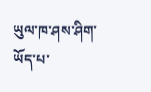ཡུལ་ཁ་ཤས་ཤིག་ཡོད་པ་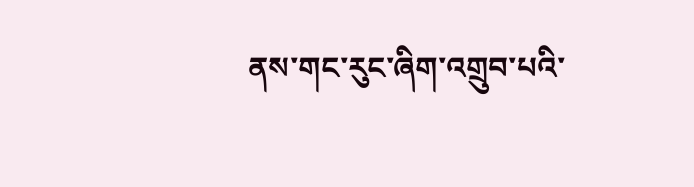ནས་གང་རུང་ཞིག་འགྲུབ་པའི་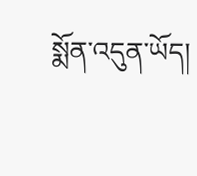སྨོན་འདུན་ཡོད།